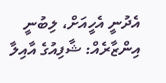އެދުނީ އެހީއަށް، ލިބުނީ އިންޒާރެއް: ޝާފިއުގެ އާއިލާ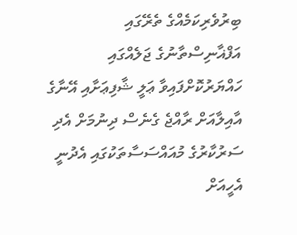ބިރުވެރިކަމެއްގެ ތެރޭގައި
އަފްޣާނިސްތާނުގެ ޖަލެއްގައި ހައްޔަރުކޮށްފައިވާ ޢަލީ ޝާފިޢަށާއި އޭނާގެ އާއިލާއަށް ރާއްޖެ ގެނެސް ދިނުމަށް އެދި ސަރުކާރުގެ މުއައްސަސާތަކުގައި އެދުނީ އެހީއަށް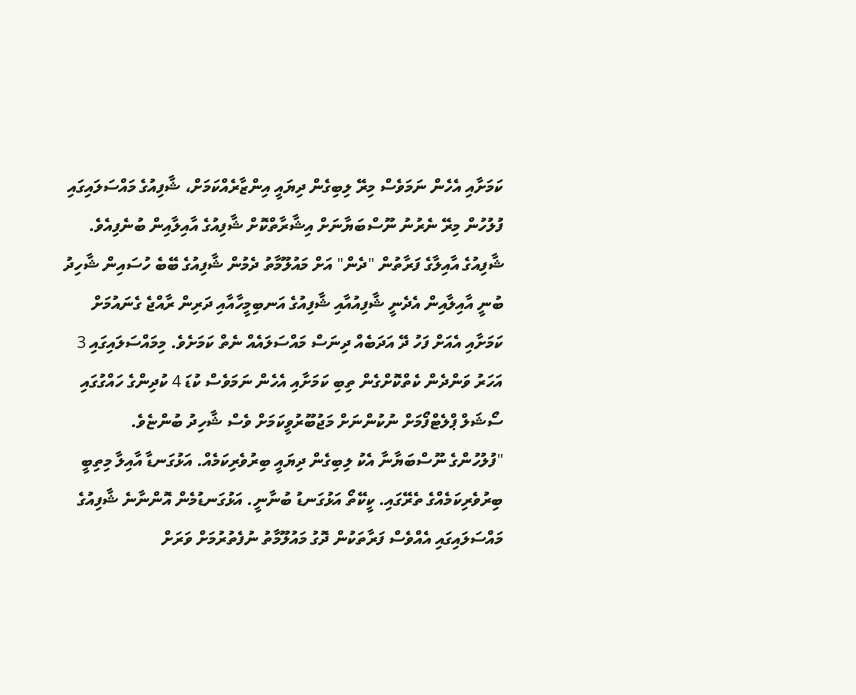ކަމަށާއި އެހެން ނަމަވެސް މިރޭ ލިބިގެން ދިޔައީ އިންޒާރެއްކަމަށް، ޝާފިއުގެ މައްސަލައިގައި ފުލުހުން މިރޭ ނެރުނު ނޫސްބަޔާނަށް އިޝާރާތްކޮށް ޝާފިއުގެ އާއިލާއިން ބުނެފިއެވެ.
ޝާފިއުގެ އާއިލާގެ ފަރާތުން "ދެން" އަށް މައުލޫމާތު ދެމުން ޝާފިއުގެ ބޭބެ ހުސައިން ޝާހިދު ބުނީ އާއިލާއިން އެދެނީ ޝާފިއުއާއި ޝާފިއުގެ އަނބިމީހާއާއި ދަރިން ރާއްޖެ ގެނައުމަށް ކަމަށާއި އެއަށް ފަހު ދޭ އަދަބެއް ދިނަސް މައްސަލައެއް ނެތް ކަމަށެވެ. މިމައްސަލައިގައި 3 އަހަރު ވަންދެން ކެތްކޮށްގެން ތިބި ކަމަށާއި އެހެން ނަމަވެސް ކުޑަ 4 ކުދިންގެ ހައްގުގައި ސޯޝަލް ޕްލެޓްފޯމަށް ނުކުންނަށް މަޖުބޫރުވީކަމަށް ވެސް ޝާހިދު ބުންޏެވެ.
"ފުލުހުންގެ ނޫސްބަޔާނާ އެކު ލިބިގެން ދިޔައީ ބިރުވެރިކަމެއް. އަޅުގަނޑާ އާއިލާ މިތިބީ ބިރުވެރިކަމެއްގެ ތެރޭގައި. ކީކޭތޯ އަޅުގަނޑު ބުނާނީ. އަޅުގަނޑުމެން އޮންނާނެ ޝާފިއުގެ މައްސަލައިގައި އެއްވެސް ފަރާތަކުން ދޮގު މައުލޫމާތު ނުފެތުރުމަށް ވަރަށް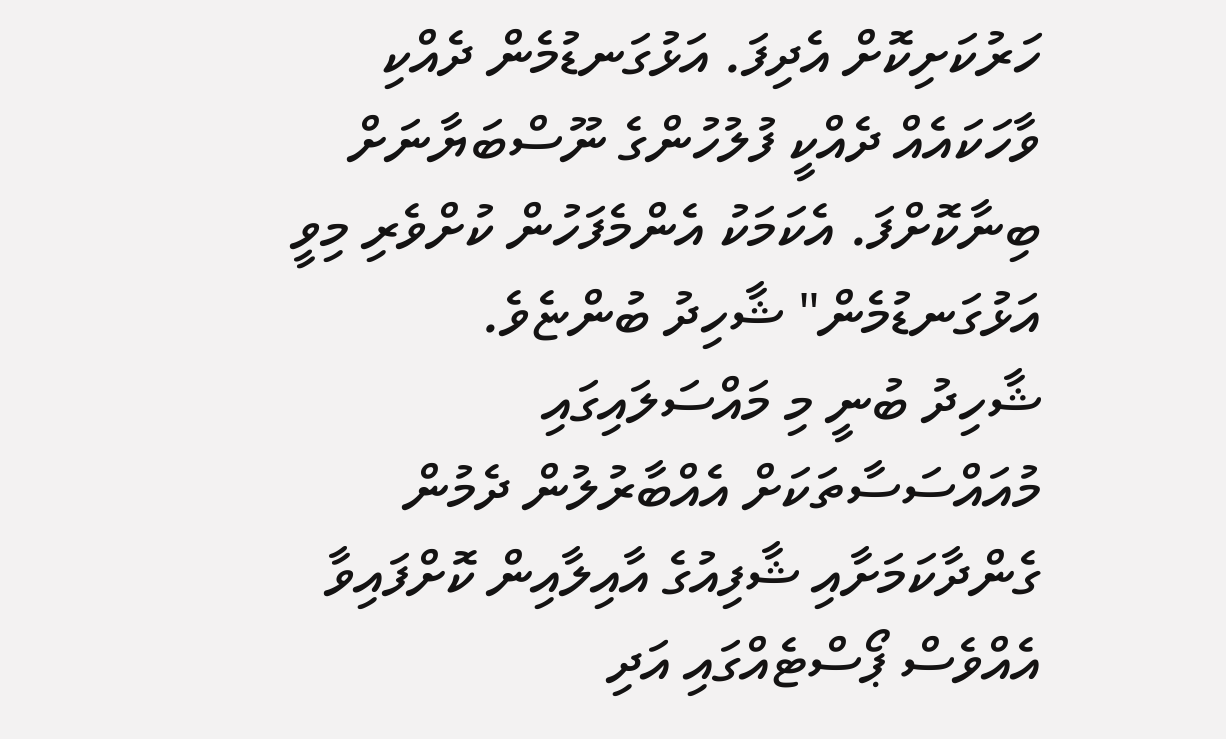ހަރުކަށިކޮށް އެދިފަ. އަޅުގަނޑުމެން ދެއްކި ވާހަކައެއް ދެއްކީ ފުލުހުންގެ ނޫސްބަޔާނަށް ބިނާކޮށްފަ. އެކަމަކު އެންމެފަހުން ކުށްވެރި މިވީ އަޅުގަނޑުމެން" ޝާހިދު ބުންޏެވެ.
ޝާހިދު ބުނީ މި މައްސަލައިގައި މުއައްސަސާތަކަށް އެއްބާރުލުން ދެމުން ގެންދާކަމަށާއި ޝާފިއުގެ އާއިލާއިން ކޮށްފައިވާ އެއްވެސް ޕޯސްޓެއްގައި އަދި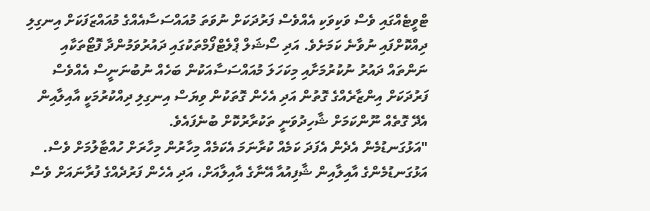ޓްވީޓެއްގައި ވެސް ވަކިވަކި އެއްވެސް ފަރުދަކަށް ނުވަތަ މުއައްސަސާއެއްގެ މުއައްޒަފަކަށް އިނގިލި ދިއްކޮށްފައި ނުވާނެ ކަމަށެވެ. އަދި ސޯޝަލް ޕްލެޓްފޯމްތަކުގައި ދައުރުވަމުންދާ ފޮޓޯތަކާއި ނަންތައް ދައުރު ނުކުރުމަށާއި މިކަހަލަ މުއައްސަސާއަކުން ބަހެއް ނުބުނަނީސް އެއްވެސް ފަރުދަކަށް އިންޒާރެއްގެ ގޮތުން އަދި އެހެން ގޮތަކުން ވިޔަސް އިނގިލި ދިއްކުރުމަކީ އާއިލާއިން އެދޭ ގޮތެއް ނޫންކަމަށް ޝާހިދުވަނީ ތަކުރާރުކޮށް ބުނެފައެވެ.
"އަޅުގަނޑުމެން އެދެން އެފަދަ ކަމެއް ކުރާނަމަ އެކަމެއް މިހާރުން މިހާރަށް ހުއްޓާލުމަށް ވެސް. އަޅުގަނޑުމެންގެ އާއިލާއިން ޝާފިއުއާ އޭނާގެ އާއިލާއަށް، އަދި އެހެން ފަރުދެއްގެ ފުރާނައަށް ވެސް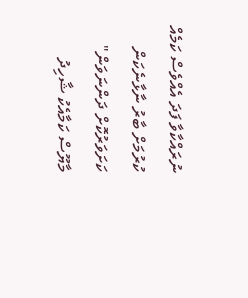ނުރައްކާވާ ފަދަ އެއްވެސް ކަމެއް ކުރުމަށް ބާރު ނާޅާނެކަން ކަށަވަރުކޮށް ދަންނަވަން" މާޔޫސް ކަމާއެކު ޝާހިދު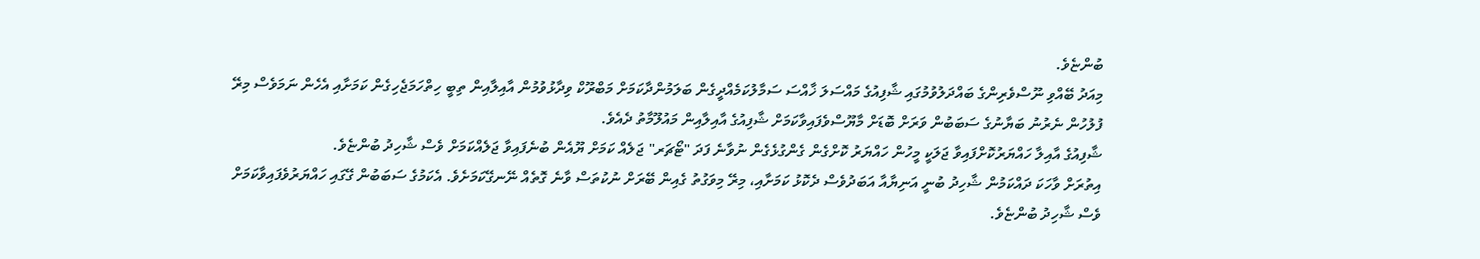ބުންޏެވެ.
މިއަދު ބޭއްވި ނޫސްވެރިންގެ ބައްދަލުވުމުގައި ޝާފިއުގެ މައްސަލަ ޚާއްސަ ސަމާލުކަމެއްދީގެން ބަލަމުންދާކަމަށް މަބްރޫކް ވިދާޅުވުމުން އާއިލާއިން ތިބީ ހިތްހަމަޖެހިގެން ކަމަށާއި އެހެން ނަމަވެސް މިރޭ ފުލުހުން ނެރުނު ބަޔާނުގެ ސަބަބުން ވަރަށް ބޮޑަށް މާޔޫސްވެފައިވާކަމަށް ޝާފިއުގެ އާއިލާއިން މައުލޫމާތު ދެއެވެ.
ޝާފިއުގެ އާއިލާ ހައްޔަރުކޮށްފައިވާ ޖަލަކީ މީހުން ހައްޔަރު ކޮށްގެން ގެންގުޅެގެން ނުވާނެ ފަދަ "ޓޯޗަރ" ޖަލެއް ކަމަށް ޔޫއެން ބުނެފައިވާ ޖަލެއްކަމަށް ވެސް ޝާހިދު ބުންޏެވެ.
އިތުރަށް ވާހަކަ ދައްކަމުން ޝާހިދު ބުނީ އަނިޔާއާ އަބަދުވެސް ދެކޮޅު ކަމަށާއި، މިރޭ މިވަގުތު ގެއިން ބޭރަށް ނުކުތަސް ވާނެ ގޮތެއް ނޭނގޭކަމަށެވެ. އެކަމުގެ ސަބަބުން ގޭގައި ހައްޔަރުވެފައިވާކަމަށް ވެސް ޝާހިދު ބުންޏެވެ.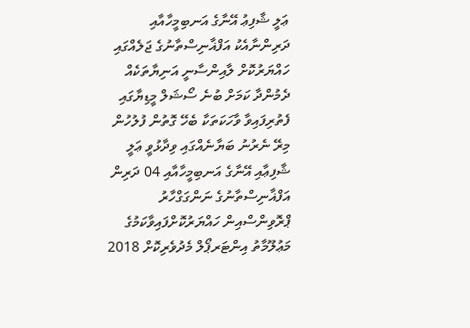ޢަލީ ޝާފިޢު އޭނާގެ އަނބިމީހާއާއި ދަރިންނާއެކު އަފްޣާނިސްތާނުގެ ޖަލެއްގައި ހައްޔަރުކޮށް ލާއިންސާނީ އަނިޔާތަކެއް ދެމުންދާ ކަމަށް ބުނެ ސޯޝަލް މީޑިޔާގައި ފެތުރިފައިވާ ވާހަކަތަކާ ބެހޭ ގޮތުން ފުލުހުން މިރޭ ނެރުނު ބަޔާނެއްގައި ވިދާޅުވީ ޢަލީ ޝާފިޢާއި އޭނާގެ އަނބިމީހާއާއި 04 ދަރިން އަފްޣާނިސްތާނުގެ ނަންގަގްހާރު ޕްރޮވިންސްއިން ހައްޔަރުކޮށްފައިވާކަމުގެ މަޢުލޫމާތު އިންޓަރޕޯލް މެދުވެރިކޮށް 2018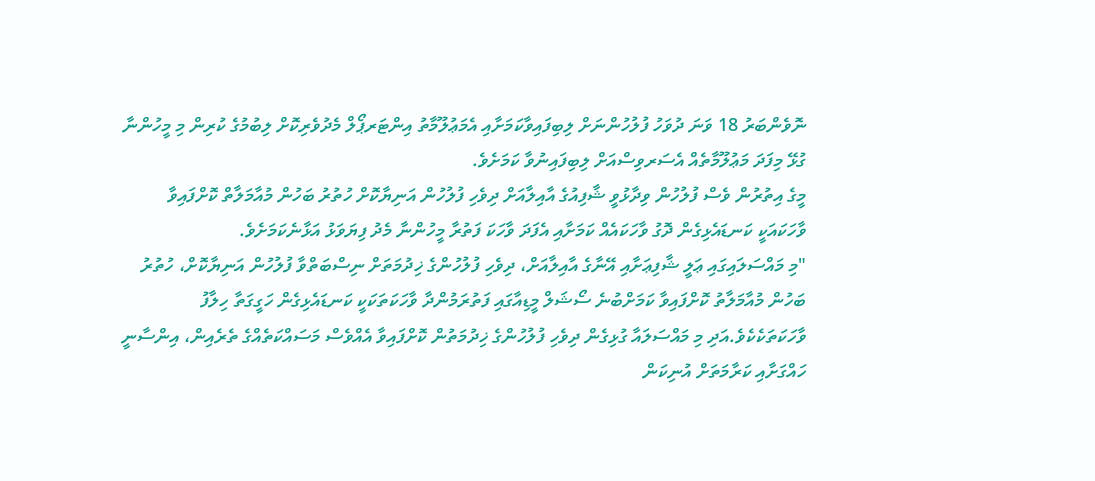ނޮވެންބަރު 18 ވަނަ ދުވަހު ފުލުހުންނަށް ލިބިފައިވާކަމަށާއި އެމަޢުލޫމާތު އިންޓަރޕޯލް މެދުވެރިކޮށް ލިބުމުގެ ކުރިން މި މީހުންނާ ގުޅޭ މިފަދަ މަޢުލޫމާތެއް އެސަރވިސްއަށް ލިބިފައިނުވާ ކަމަށެވެ.
މީގެ އިތުރުން ވެސް ފުލުހުން ވިދާޅުވީ ޝާފިއުގެ އާއިލާއަށް ދިވެހި ފުލުހުން އަނިޔާކޮށް ހުތުރު ބަހުން މުއާމަލާތް ކޮށްފައިވާ ވާހަކައަކީ ކަނޑައެޅިގެން ދޮގު ވާހަކައެއް ކަމަށާއި އެފަދަ ވާހަކަ ފަތުރާ މީހުންނާ މެދު ފިޔަވަޅު އަޅާނެކަމަށެވެ.
"މި މައްސަލައިގައި ޢަލީ ޝާފިޢަށާއި އޭނާގެ އާއިލާއަށް، ދިވެހި ފުލުހުންގެ ޚިދުމަތަށް ނިސްބަތްވާ ފުލުހުން އަނިޔާކޮށް، ހުތުރު ބަހުން މުއާމަލާތު ކޮށްފައިވާ ކަމަށްބުނެ ސޯޝަލް މީޑިއާގައި ފަތުރަމުންދާ ވާހަކަތަކަކީ ކަނޑައެޅިގެން ހަގީގަތާ ހިލާފު ވާހަކަތަކެކެވެ.އަދި މި މައްސަލައާ ގުޅިގެން ދިވެހި ފުލުހުންގެ ޚިދުމަތުން ކޮށްފައިވާ އެއްވެސް މަސައްކަތެއްގެ ތެރެއިން، އިންސާނީ ހައްގަށާއި ކަރާމަތަށް އުނިކަން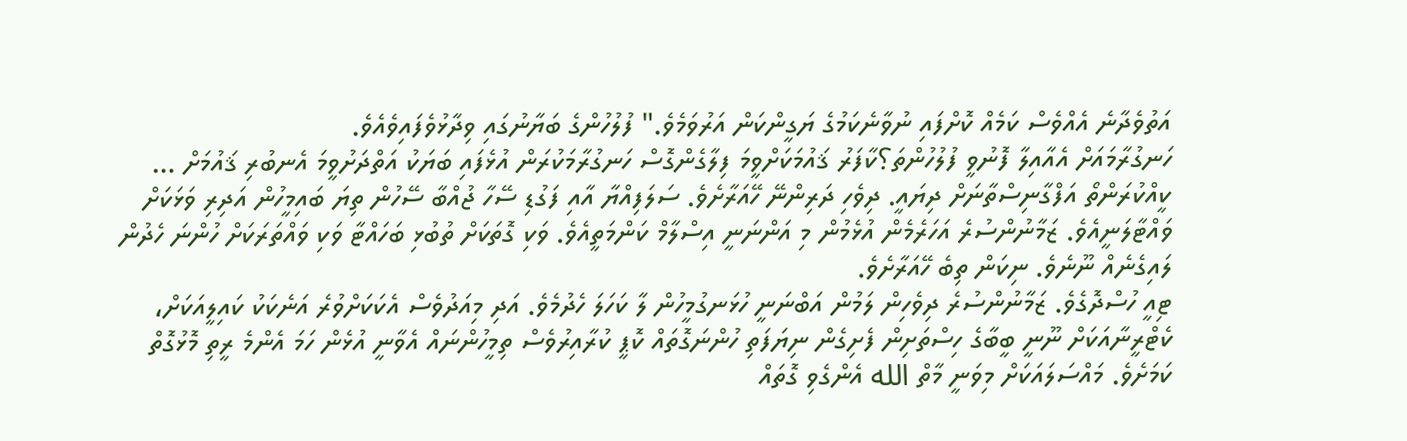އަތުވެދާނެ އެއްވެސް ކަމެއް ކޮށްފައި ނުވާނެކަމުގެ ޔަގީންކަން އަރުވަމެވެ." ފުލުހުންގެ ބަޔާނުގައި ވިދާޅުވެފައިވެއެވެ.
ހަނގުރާމައަށް އެއާއިލާ ފޮނުވީ ފުލުހުންތަ؟ކާފަރު ޤައުމަކަށްވީމަ ފިލާގެންގޮސް ހަނގުރާމަކުރަން އުޅެފައި ބަޔަކު އަތްދަށުވީމަ އެނބުރި ޤައުމަށް …
ކީއްކުރަންތޯ އަފްގާނިސްތާނަށް ދިޔައީ. ދިވެހި ދަރިންނޭ ހޭއަރާށެވެ. ސަލަފިއްޔާ އާއި ފަގުޑި ސޭހާ ޖުއްބާ ސޭހުން ތިޔަ ބައިމީހުން އަދިރި ވަޅަކަށް ވައްޓާލަނީއެވެ. ޒަމާނުންސުރެ އަހަރެމެން އުޅެމުން މި އަންނަނީ އިސްލާމް ކަންމަތީއެވެ. ވަކި ގޮތަކަށް ތުބުޅި ބަހައްޓާ ވަކި ވައްތަރަކަށް ހުންނަ ހެދުން ލައިގެނެއް ނޫނެވެ. ނިކަން ތިބެ ހޭއަރާށެވެ.
ޓިއީ ހުސްދޮގެވެ. ޒަމާނުންސުރެ ދިވެހިން ލަމުން އަބްނަނީ ހުޅަނގުމީހުން ލާ ކަހަލަ ހެދުމެވެ. އަދި މިއަދުވެސް އެކަކަށްވުރެ އަނެކަކު ކައިލީއަކަށް، ކެޓްރީނާއަކަށް ނޫނީ ބީބާގެ ހިސްތަށިން ފެށިގެން ނިޔަފަތި ހުންނަގޮތައް ކޮޕީ ކުރާއިރުވެސް ތިމީހުންނައް އެވާނީ އުޅެން ހަމަ އެންމެ ރީތި މޮޅުގޮތް ކަމަށެވެ. މައްސަލައަކަށް މިވަނީ މާތް الله އެންގެވި ގޮތައް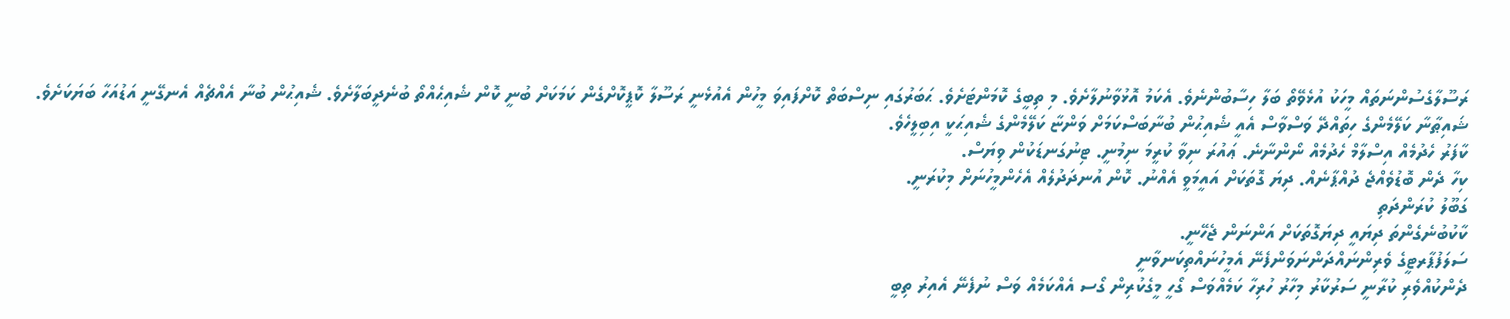ރަސޫލާގެސުންނަތައް މީހަކު އުޅެވޭތޯ ބަލާ ހިސާބުންނެވެ. އެކަމު އޮޅުވާނުލާށެވެ. މި ތިބީގެ ކޮމަންޓަށެވެ. ޙަބަރުގައި ނިސްބަތް ކޮށްފައިވަ މީހުން އެއުޅެނީ ރަސޫލާ ކޮޕީކޮށްގެން ކަމަކަށް ބުނީ ކޮން ޝެއިޙެއްތޯ ބުނެދީބަލާށެވެ. ޝެއިޙުން ބުނާ އެއްޗެއް އެނގޭނީ އަޑުއަހާ ބަޔަކަށެވެ. ޝައިޠާނާ ކަލޭމެންގެ ހިތައްދޭ ވަސްވާސް އެއީ ޝެއިޙުން ބުނާބަސްކަމަށް ވަންޏާ ކަލޭމެންގެ ޝެއިޙަކީ އިބިލީހެވެ.
ކާފަރު ހެދުމެއް އިސްލާމް ހެދުމެއް ނޯންނާނެ. ޢައުރަ ނިވާ ކުރީމަ ނިމުނީ. ޓިނުގަނޑަކުން ވިޔަސް.
ކިހާ ދެން ބޮޑުވެއްޖެ ދުއްޕާނެއް. ދިޔަ ގޮތަކަށް އައީމަވީ އެއްނު. ކޮން އުނދަދުލެއް އެހެންމީހުނަށް މިކުރަނީ.
ގަބޫލު ކުރަންދަތި
ކާކުބުނެގެންތަ ދިޔައީ ދިޔަގޮތަކަށް އަންނަން ޖެހޭނީ.
ސަލަފުޕާރޓީގެ ވެރިންނައްދަންނަވަންފެނޭ އެމީހުނައްތިކަނވާނީ
ދެންކުއްވެރި ކުރާނީ ސަރުކާރު މިހާރު ހުރިހާ ކަމެއްވަސް ގޯހީ މީގެކުރިން ގޯސ އެއްކަމެއް ވަސް ނުފެނޭ އެއިރު ތިބީ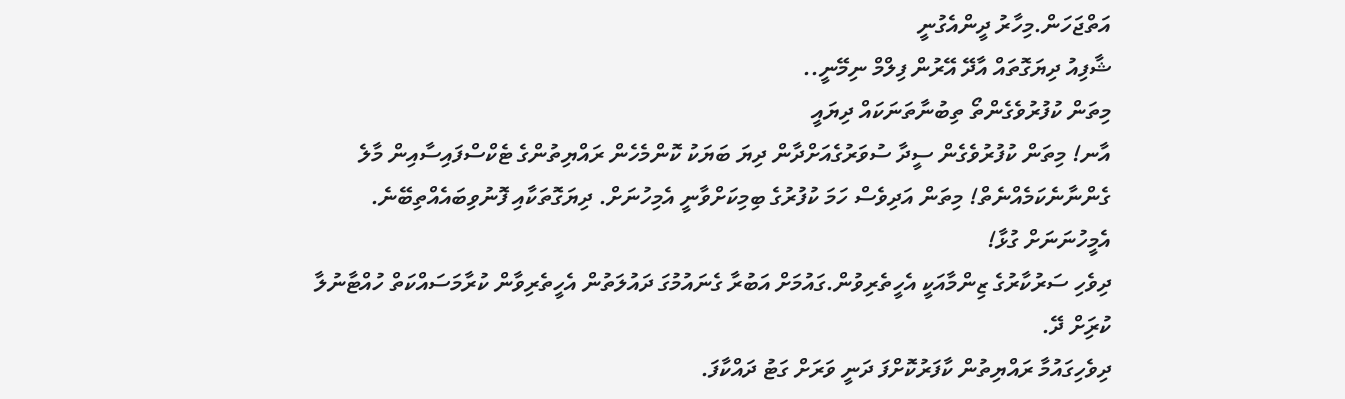އަތްޖަހަން.މިހާރު ދީންއެގުނީ
ޝާފިއު ދިޔަގޮތައް އާދޭ އޭރުން ފިލްމް ނިމޭނީ..
މިތަން ކުފުރުވެގެންތޯ ތިބުނާތަނަކައް ދިޔައީ
އާނ! މިތަން ކުފުރުވެގެން ސީދާ ސުވަރުގެއަށްދާން ދިޔަ ބަޔަކު ކޮންމެހެން ރައްޔިތުންގެ ޓެކްސްފައިސާއިން މާލެ ގެންނާނެކަމެއްނެތް! މިތަން އަދިވެސް ހަމަ ކުފުރުގެ ބިމިކަށްވާނީ އެމިހުނަށް. ދިޔަގޮތަކާއި ފޮނުވިބައެއްތިބޭނެ. އެމީހުނަނަށް ގުޅާ!
ދިވެހި ސަރުކާރުގެ ޒިންމާއަކީ އެހީތެރިވުން.ގައުމަށް އަބުރާ ގެނައުމުގަ ދައުލަތުން އެހީތެރިވާން ކުރާމަސައްކަތް ހުއްޓާނުލާ ކުރިަށް ދޭ.
ދިވެހިގައުމާ ރައްޔިތުން ކާފަރުކޮށްފަ ދަނީ ވަރަށް ގަޓު ދައްކާފަ.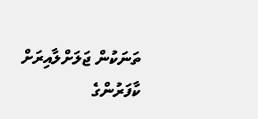ތަނަކުން ޖަލަށްލާއިރަށް ކާފަރުންގެ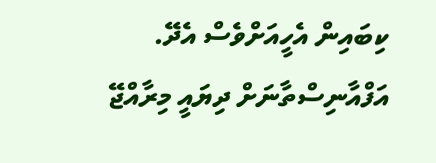ކިބައިން އެހީއަށްވެސް އެދޭ. އަފްއާނިސްތާނަށް ދިޔައީ މިރާއްޖޭ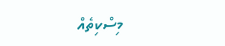މިސްކިތެއް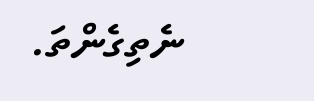ނެތިގެންތަ.